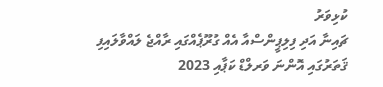ކުޅިވަރު
ޗައިނާ އަދި ފިލިޕީންސްއާ އެއް ގުރޫޕެއްގައި ރާއްޖެ ލައްވާލައިފި
ޤަތަރުގައި އޮންނަ ވަރލްޑް ކަޕާއި 2023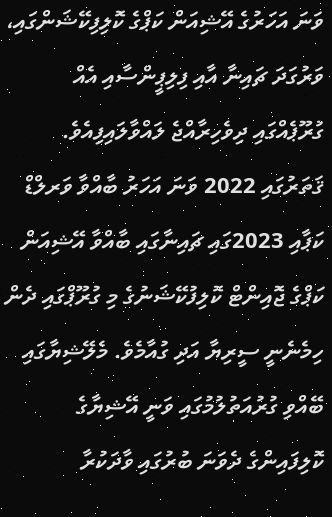ވަނަ އަހަރުގެ އޭޝިއަން ކަޕްގެ ކޮލިފިކޭޝަންގައި، ވަރުގަދަ ޗައިނާ އާއި ފިލިޕީންސާއި އެއް ގުރޫޕެއްގައި ދިވެހިރާއްޖެ ލައްވާލައިފިއެވެ.
ޤަތަރުގައި 2022 ވަނަ އަހަރު ބާއްވާ ވަރލްޑް ކަޕާއި 2023ގައި ޗައިނާގައި ބާއްވާ އޭޝިއަން ކަޕްގެ ޖޮއިންޓް ކޮލިފުކޭޝަނުގެ މި ގުރޫޕްގައި ދެން ހިމެނެނީ ސީރިޔާ އަދި ގުއާމެވެ. މެލޭޝިޔާގައި ބޭއްވި ގުރުއަތުލުމުގައި ވަނީ އޭޝިޔާގެ ކޮލިފައިންގެ ދެވަނަ ބުރުގައި ވާދަކުރާ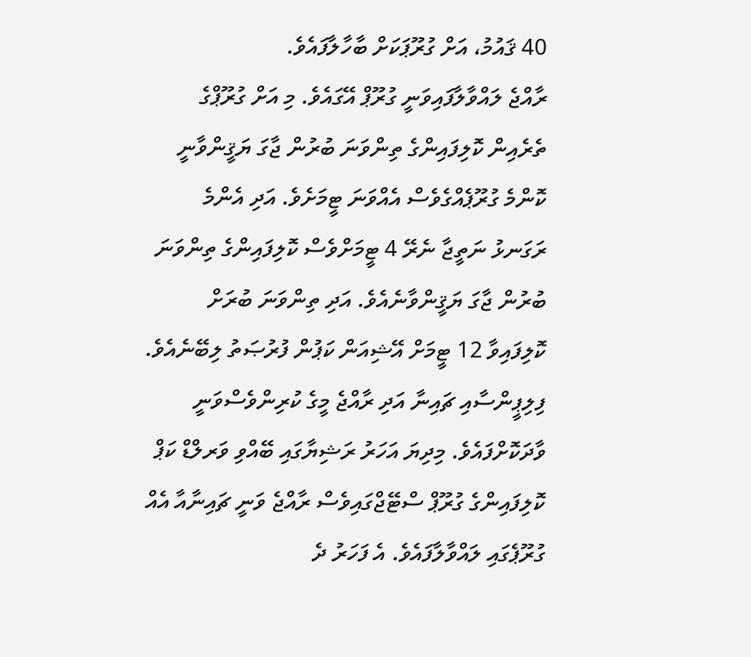40 ޤައުމު، އަށް ގުރޫޕަކަށް ބާހާލާފައެވެ.
ރާއްޖެ ލައްވާލާފައިވަނީ ގުރޫޕް އޭގައެވެ. މި އަށް ގުރޫޕްގެ ތެރެއިން ކޮލިފައިންގެ ތިންވަނަ ބުރުން ޖާގަ ޔަޤީންވާނީ ކޮންމެ ގުރޫޕެއްގެވެސް އެއްވަނަ ޓީމަށެވެ. އަދި އެންމެ ރަގަނޅު ނަތީޖާ ނެރޭ 4 ޓީމަށްވެސް ކޮލިފައިންގެ ތިންވަނަ ބުރުން ޖާގަ ޔަޤީންވާނެއެވެ. އަދި ތިންވަނަ ބުރަށް ކޮލިފައިވާ 12 ޓީމަށް އޭޝިއަން ކަޕުން ފުރުޞަތު ލިބޭނެއެވެ.
ފިލިޕީންސާއި ޗައިނާ އަދި ރާއްޖެ މީގެ ކުރިންވެސްވަނީ ވާދަކޮށްފައެވެ. މިދިޔަ އަހަރު ރަޝިޔާގައި ބޭއްވި ވަރލްޑް ކަޕް ކޮލިފައިންގެ ގުރޫޕް ސްޓޭޖްގައިވެސް ރާއްޖެ ވަނީ ޗައިނާއާ އެއް ގުރޫޕެގައި ލައްވާލާފައެވެ. އެ ފަހަރު ދެ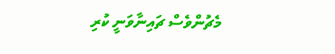މެޗުންވެސް ޗައިނާވަނީ ކުރި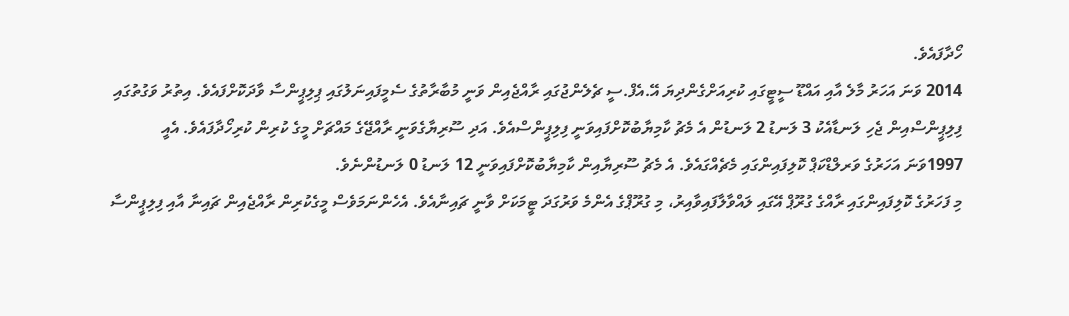ހޯދާފައެވެ.
2014 ވަނަ އަހަރު މާލެ އާއި އައްޑޫ ސީޓީގައި ކުރިއަށްގެންދިޔަ އޭ.އެފް.ސީ ޗެލެންޖުގައި ރާއްޖެއިން ވަނީ މުބާރާތުގެ ސެމީފައިނަލުގައި ޕިލިޕީންސާ ވާދަކޮށްފައެވެ. އިތުރު ވަގުތުގައި ފިލިޕީންސްއިން ޖެހި ލަނޑާއެކު 3 ލަނޑު 2 ލަނޑުން އެ މެޗު ކާމިޔާބުކޮށްފައިވަނީ ފިލިޕީންސްއެވެ. އަދި ސޫރިޔާގެވަނީ ރާއްޖޭގެ މައްޗަށް މީގެ ކުރިން ކުރިހޯދާފައެވެ. އެއީ 1997ވަނަ އަހަރުގެ ވަރލްޑްކަޕް ކޮލިފައިންގައި މެޗެއްގައެވެ. އެ މެޗު ސޫރިޔާއިން ކާމިޔާބުކޮށްފައިވަނީ 12 ލަނޑު 0 ލަނޑުންނެވެ.
މި ފަހަރުގެ ކޮލިފައިންގައި ރާއްގެ ގުރޫޕް އޭގައި ލައްވާލާފައިވާއިރު، މި ގުރޫޕްގެ އެންމެ ވަރުގަދަ ޓީމަކަށް ވާނީ ޗައިނާއެވެ. އެހެންނަމަވެސް މީގެކުރިން ރާއްޖެއިން ޗައިނާ އާއި ފިލިޕީންސާ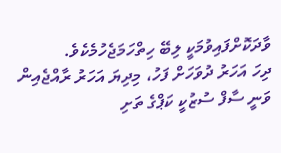ވާދަކޮށްފައިވުމަކީ ލިބޭ ހިތްހަމަޖެހުމެކެވެ.
ދިހަ އަހަރު ދުވަހަށް ފަހު، މިދިޔަ އަހަރު ރާއްޖެއިން ވަނީ ސާފް ސުޒުކީ ކަޕްގެ ތަށި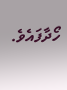ހޯދާފައެވެ.